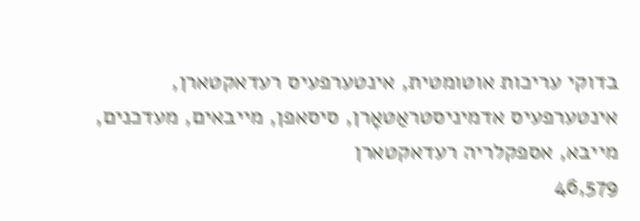בדוקי עריכות אוטומטית, אינטערפעיס רעדאקטארן, אינטערפעיס אדמיניסטראַטאָרן, סיסאפן, מייבאים, מעדכנים, מייבא, אספקלריה רעדאקטארן
46,579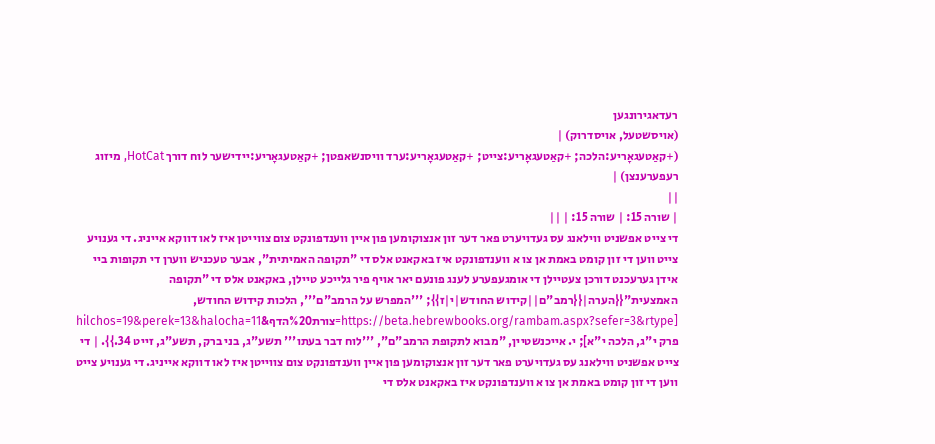רעדאגירונגען
(אויסשטעל, אויסדרוק) |
(+קאַטעגאָריע:הלכה; +קאַטעגאָריע:צייט; +קאַטעגאָריע:ערד וויסנשאפטן; +קאַטעגאָריע:יידישער לוח דורך HotCat, מיזוג רעפערענצן) |
||
| שורה 15: | שורה 15: | ||
די צייט אפשניט ווילאנג עס געדויערט פאר דער זון אנצוקומען פון איין ווענדפונקט צום צווייטן איז לאו דווקא אייניג. די גענויע צייט ווען די זון קומט באמת אן צו א ווענדפונקט איז באקאנט אלס די "תקופה האמיתית", אבער טעכניש ווערן די תקופות ביי אידן גערעכנט דורכן צעטיילן די אומגעפערע לענג פונעם יאר אויף פיר גלייכע טיילן, באקאנט אלס די "תקופה האמצעית"{{הערה|{{רמב"ם||קידוש החודש|י|ז}}; '''המפרש על הרמב"ם''', הלכות קידוש החודש, [https://beta.hebrewbooks.org/rambam.aspx?sefer=3&rtype=צורת%20הדף&hilchos=19&perek=13&halocha=11 פרק י"ג, הלכה י"א]; י. אייכנשטיין, "מבוא לתקופת הרמב"ם", '''לוח דבר בעתו''' תשע"ג, בני ברק, תשע"ג, זייט 34.}}. | די צייט אפשניט ווילאנג עס געדויערט פאר דער זון אנצוקומען פון איין ווענדפונקט צום צווייטן איז לאו דווקא אייניג. די גענויע צייט ווען די זון קומט באמת אן צו א ווענדפונקט איז באקאנט אלס די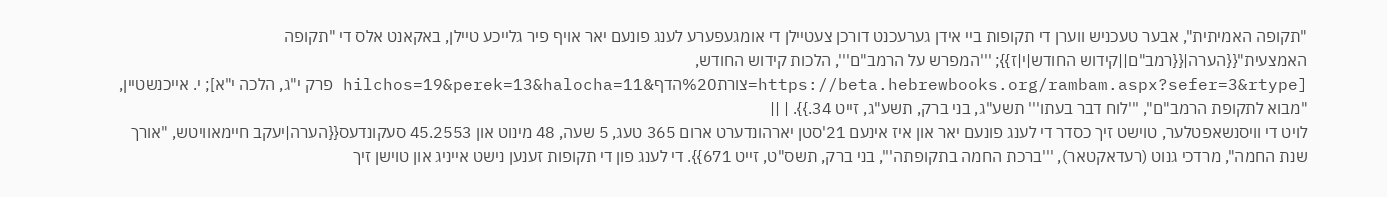"תקופה האמיתית", אבער טעכניש ווערן די תקופות ביי אידן גערעכנט דורכן צעטיילן די אומגעפערע לענג פונעם יאר אויף פיר גלייכע טיילן, באקאנט אלס די "תקופה האמצעית"{{הערה|{{רמב"ם||קידוש החודש|י|ז}}; '''המפרש על הרמב"ם''', הלכות קידוש החודש, [https://beta.hebrewbooks.org/rambam.aspx?sefer=3&rtype=צורת%20הדף&hilchos=19&perek=13&halocha=11 פרק י"ג, הלכה י"א]; י. אייכנשטיין, "מבוא לתקופת הרמב"ם", '''לוח דבר בעתו''' תשע"ג, בני ברק, תשע"ג, זייט 34.}}. | ||
לויט די וויסנשאפטלער, טוישט זיך כסדר די לענג פונעם יאר און איז אינעם 21'סטן יארהונדערט ארום 365 טעג, 5 שעה, 48 מינוט און 45.2553 סעקונדעס{{הערה|יעקב חיימאוויטש, "אורך שנת החמה", מרדכי גנוט (רעדאקטאר), '''ברכת החמה בתקופתה''', בני ברק, תשס"ט, זייט 671}}. די לענג פון די תקופות זענען נישט אייניג און טוישן זיך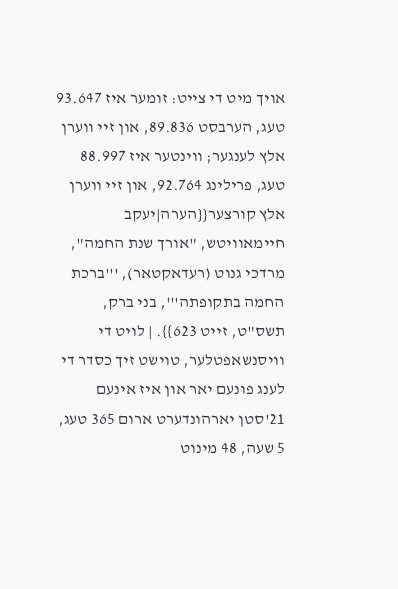אויך מיט די צייט: זומער איז 93.647 טעג, הערבסט 89.836, און זיי ווערן אלץ לענגער; ווינטער איז 88.997 טעג, פרילינג 92.764, און זיי ווערן אלץ קורצער{{הערה|יעקב חיימאוויטש, "אורך שנת החמה", מרדכי גנוט (רעדאקטאר), '''ברכת החמה בתקופתה''', בני ברק, תשס"ט, זייט 623}}. | לויט די וויסנשאפטלער, טוישט זיך כסדר די לענג פונעם יאר און איז אינעם 21'סטן יארהונדערט ארום 365 טעג, 5 שעה, 48 מינוט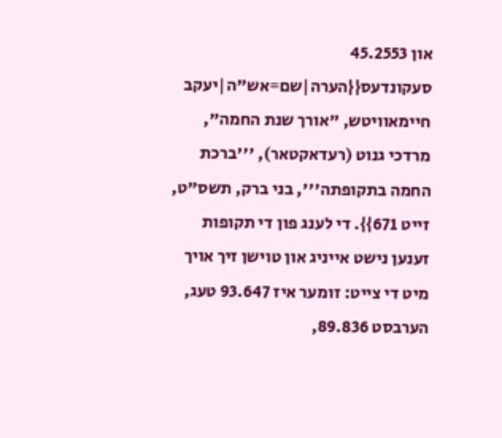און 45.2553 סעקונדעס{{הערה|שם=אש"ה|יעקב חיימאוויטש, "אורך שנת החמה", מרדכי גנוט (רעדאקטאר), '''ברכת החמה בתקופתה''', בני ברק, תשס"ט, זייט 671}}. די לענג פון די תקופות זענען נישט אייניג און טוישן זיך אויך מיט די צייט: זומער איז 93.647 טעג, הערבסט 89.836,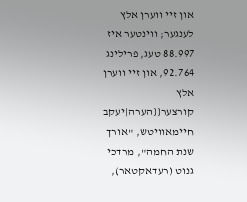און זיי ווערן אלץ לענגער; ווינטער איז 88.997 טעג, פרילינג 92.764, און זיי ווערן אלץ קורצער{{הערה|יעקב חיימאוויטש, "אורך שנת החמה", מרדכי גנוט (רעדאקטאר),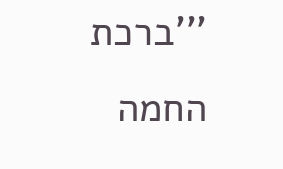'''ברכת החמה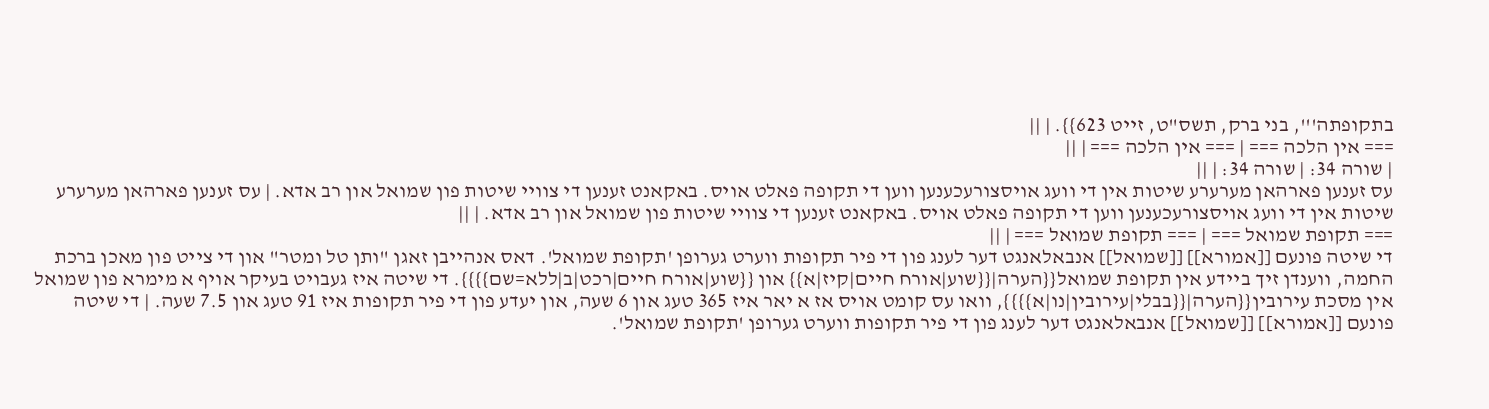בתקופתה''', בני ברק, תשס"ט, זייט 623}}. | ||
=== אין הלכה === | === אין הלכה === | ||
| שורה 34: | שורה 34: | ||
עס זענען פארהאן מערערע שיטות אין די וועג אויסצורעכענען ווען די תקופה פאלט אויס. באקאנט זענען די צוויי שיטות פון שמואל און רב אדא. | עס זענען פארהאן מערערע שיטות אין די וועג אויסצורעכענען ווען די תקופה פאלט אויס. באקאנט זענען די צוויי שיטות פון שמואל און רב אדא. | ||
=== תקופת שמואל === | === תקופת שמואל === | ||
די שיטה פונעם [[אמורא]] [[שמואל]] אנבאלאנגט דער לענג פון די פיר תקופות ווערט גערופן 'תקופת שמואל'. דאס אנהייבן זאגן "ותן טל ומטר" און די צייט פון מאכן ברכת החמה, ווענדן זיך ביידע אין תקופת שמואל{{הערה|{{שוע|אורח חיים|קיז|א}} און {{שוע|אורח חיים|רכט|ב|ללא=שם}}}}. די שיטה איז געבויט בעיקר אויף א מימרא פון שמואל אין מסכת עירובין{{הערה|{{בבלי|עירובין|נו|א}}}}, וואו עס קומט אויס אז א יאר איז 365 טעג און 6 שעה, און יעדע פון די פיר תקופות איז 91 טעג און 7.5 שעה. | די שיטה פונעם [[אמורא]] [[שמואל]] אנבאלאנגט דער לענג פון די פיר תקופות ווערט גערופן 'תקופת שמואל'.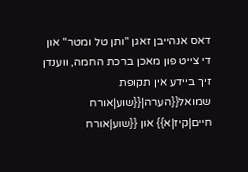דאס אנהייבן זאגן "ותן טל ומטר" און די צייט פון מאכן ברכת החמה, ווענדן זיך ביידע אין תקופת שמואל{{הערה|{{שוע|אורח חיים|קיז|א}} און {{שוע|אורח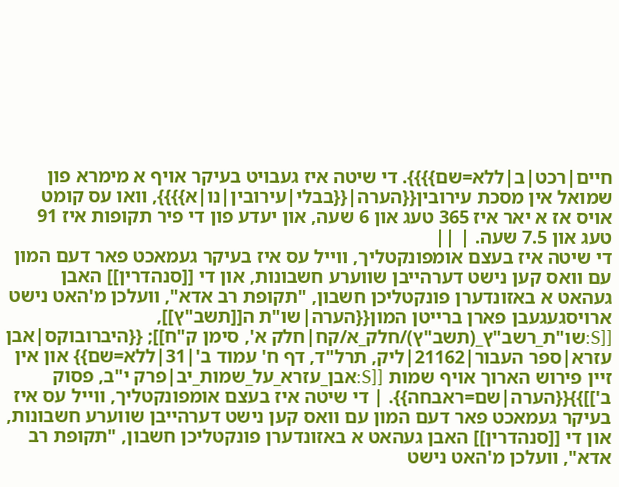חיים|רכט|ב|ללא=שם}}}}. די שיטה איז געבויט בעיקר אויף א מימרא פון שמואל אין מסכת עירובין{{הערה|{{בבלי|עירובין|נו|א}}}}, וואו עס קומט אויס אז א יאר איז 365 טעג און 6 שעה, און יעדע פון די פיר תקופות איז 91 טעג און 7.5 שעה. | ||
די שיטה איז בעצם אומפונקטליך, ווייל עס איז בעיקר געמאכט פאר דעם המון עם וואס קען נישט דערהייבן שווערע חשבונות, און די [[סנהדרין]] האבן געהאט א באזונדערן פונקטליכן חשבון, "תקופת רב אדא", וועלכן מ'האט נישט ארויסגעגעבן פארן ברייטן המון{{הערה|שו"ת ה[[תשב"ץ]], [[S:שו"ת_רשב"ץ_(תשב"ץ)/חלק_א/קח|חלק א', סימן ק"ח]]; {{היברובוקס|אבן עזרא|ספר העבור|21162|ליק, תרל"ד, דף ח' עמוד ב'|31|ללא=שם}} און אין זיין פירוש הארוך אויף שמות [[S:אבן_עזרא_על_שמות_יב|פרק י"ב, פסוק ב']]}}{{הערה|שם=ראבחה}}. | די שיטה איז בעצם אומפונקטליך, ווייל עס איז בעיקר געמאכט פאר דעם המון עם וואס קען נישט דערהייבן שווערע חשבונות, און די [[סנהדרין]] האבן געהאט א באזונדערן פונקטליכן חשבון, "תקופת רב אדא", וועלכן מ'האט נישט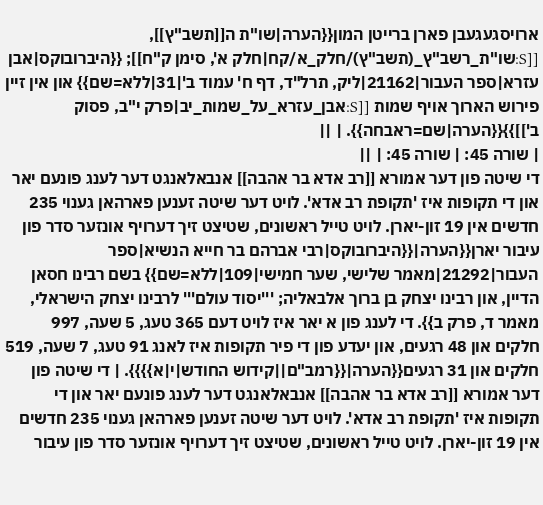ארויסגעגעבן פארן ברייטן המון{{הערה|שו"ת ה[[תשב"ץ]], [[S:שו"ת_רשב"ץ_(תשב"ץ)/חלק_א/קח|חלק א', סימן ק"ח]]; {{היברובוקס|אבן עזרא|ספר העבור|21162|ליק, תרל"ד, דף ח' עמוד ב'|31|ללא=שם}} און אין זיין פירוש הארוך אויף שמות [[S:אבן_עזרא_על_שמות_יב|פרק י"ב, פסוק ב']]}}{{הערה|שם=ראבחה}}. | ||
| שורה 45: | שורה 45: | ||
די שיטה פון דער אמורא [[רב אדא בר אהבה]] אנבאלאנגט דער לענג פונעם יאר און די תקופות איז 'תקופת רב אדא'. לויט דער שיטה זענען פארהאן גענוי 235 חדשים אין 19 זון-יארן. לויט טייל ראשונים, שטיצט זיך דערויף אונזער סדר פון עיבור יארן{{הערה|{{היברובוקס|רבי אברהם בר חייא הנשיא|ספר העבור|21292|מאמר שלישי, שער חמישי|109|ללא=שם}} בשם רבינו חסאן הדיין, און רבינו יצחק בן ברוך אלבאליה; '''יסוד עולם''' לרבינו יצחק הישראלי, מאמר ד, פרק ב}}. די לענג פון א יאר איז לויט דעם 365 טעג, 5 שעה, 997 חלקים און 48 רגעים, און יעדע פון די פיר תקופות איז לאנג 91 טעג, 7 שעה, 519 חלקים און 31 רגעים{{הערה|{{רמב"ם||קידוש החודש|י|א}}}}. | די שיטה פון דער אמורא [[רב אדא בר אהבה]] אנבאלאנגט דער לענג פונעם יאר און די תקופות איז 'תקופת רב אדא'. לויט דער שיטה זענען פארהאן גענוי 235 חדשים אין 19 זון-יארן. לויט טייל ראשונים, שטיצט זיך דערויף אונזער סדר פון עיבור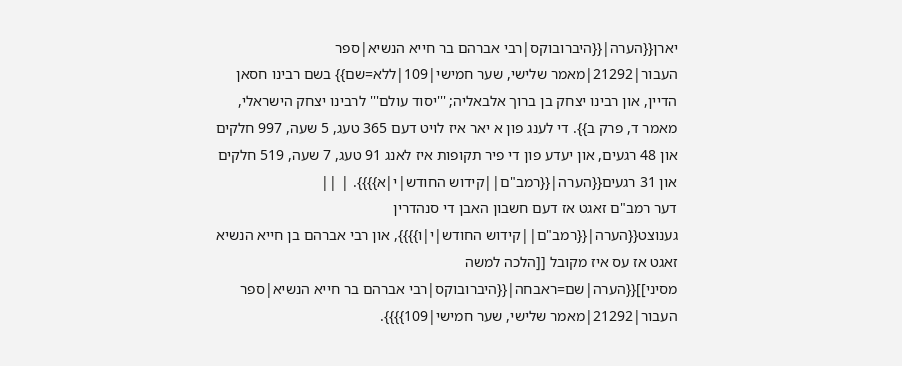יארן{{הערה|{{היברובוקס|רבי אברהם בר חייא הנשיא|ספר העבור|21292|מאמר שלישי, שער חמישי|109|ללא=שם}} בשם רבינו חסאן הדיין, און רבינו יצחק בן ברוך אלבאליה; '''יסוד עולם''' לרבינו יצחק הישראלי, מאמר ד, פרק ב}}. די לענג פון א יאר איז לויט דעם 365 טעג, 5 שעה, 997 חלקים און 48 רגעים, און יעדע פון די פיר תקופות איז לאנג 91 טעג, 7 שעה, 519 חלקים און 31 רגעים{{הערה|{{רמב"ם||קידוש החודש|י|א}}}}. | ||
דער רמב"ם זאגט אז דעם חשבון האבן די סנהדרין גענוצט{{הערה|{{רמב"ם||קידוש החודש|י|ו}}}}, און רבי אברהם בן חייא הנשיא זאגט אז עס איז מקובל [[הלכה למשה מסיני]]{{הערה|שם=ראבחה|{{היברובוקס|רבי אברהם בר חייא הנשיא|ספר העבור|21292|מאמר שלישי, שער חמישי|109}}}}.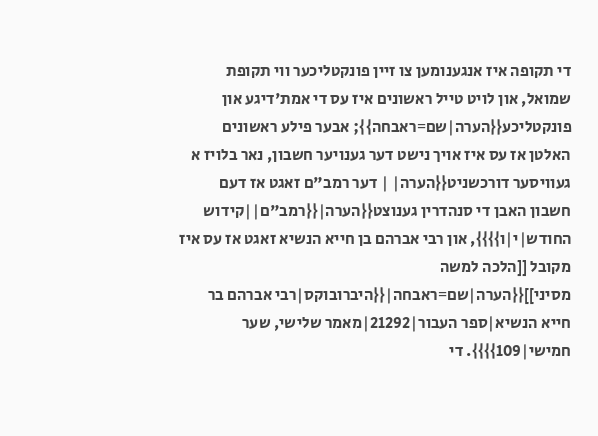די תקופה איז אנגענומען צו זיין פונקטליכער ווי תקופת שמואל, און לויט טייל ראשונים איז עס די אמת'דיגע און פונקטליכע{{הערה|שם=ראבחה}}; אבער פילע ראשונים האלטן אז עס איז אויך נישט דער גענויער חשבון, נאר בלויז א געוויסער דורכשניט{{הערה| | דער רמב"ם זאגט אז דעם חשבון האבן די סנהדרין גענוצט{{הערה|{{רמב"ם||קידוש החודש|י|ו}}}}, און רבי אברהם בן חייא הנשיא זאגט אז עס איז מקובל [[הלכה למשה מסיני]]{{הערה|שם=ראבחה|{{היברובוקס|רבי אברהם בר חייא הנשיא|ספר העבור|21292|מאמר שלישי, שער חמישי|109}}}}. די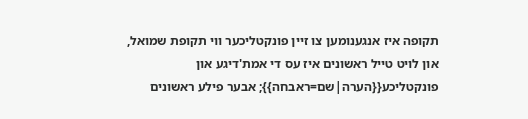תקופה איז אנגענומען צו זיין פונקטליכער ווי תקופת שמואל, און לויט טייל ראשונים איז עס די אמת'דיגע און פונקטליכע{{הערה|שם=ראבחה}}; אבער פילע ראשונים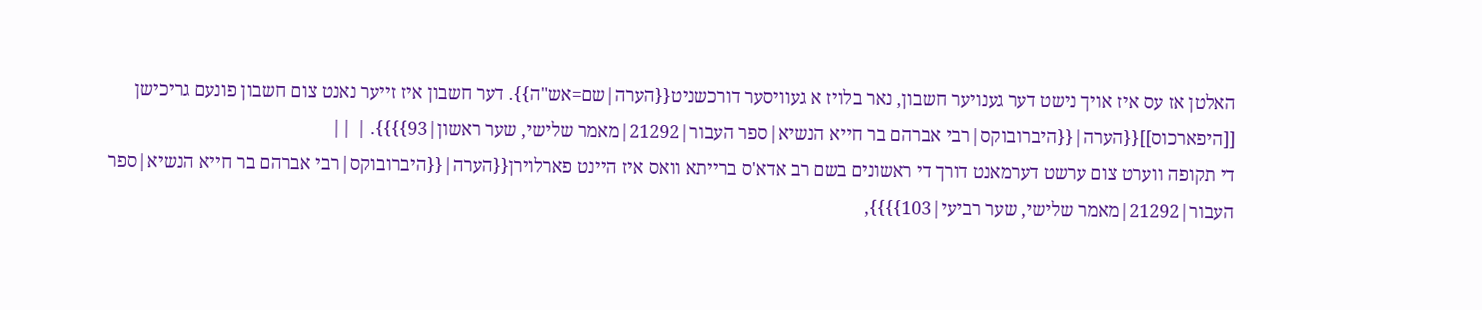האלטן אז עס איז אויך נישט דער גענויער חשבון, נאר בלויז א געוויסער דורכשניט{{הערה|שם=אש"ה}}. דער חשבון איז זייער נאנט צום חשבון פונעם גריכישן [[היפארכוס]]{{הערה|{{היברובוקס|רבי אברהם בר חייא הנשיא|ספר העבור|21292|מאמר שלישי, שער ראשון|93}}}}. | ||
די תקופה ווערט צום ערשט דערמאנט דורך די ראשונים בשם רב אדא'ס ברייתא וואס איז היינט פארלוירן{{הערה|{{היברובוקס|רבי אברהם בר חייא הנשיא|ספר העבור|21292|מאמר שלישי, שער רביעי|103}}}},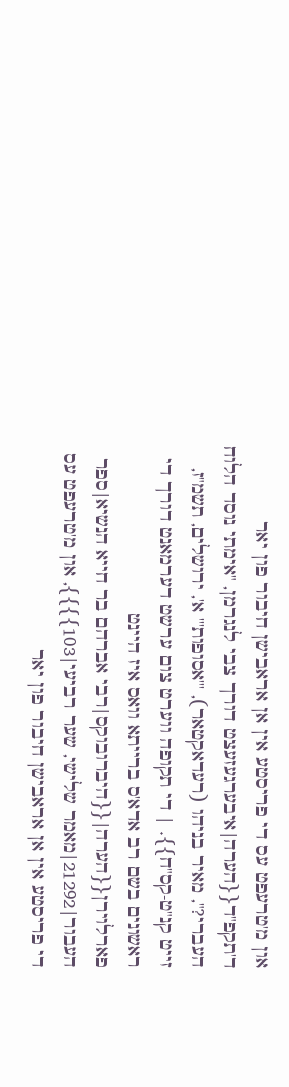און מ'טרעפט עס די פריסטע אין אן אראבישן חיבור פון יאר ד'תקפ"ד{{הערה|איבערגעזעצט דורך צבי לנגרמן, "אימתי נוסד הלוח העברי?", מאיר בניהו (רעדאקטאר), '''אסופות''' א', ירושלים, תשמ"ז, זייט קנ"ט-קס"ח}}. | די תקופה ווערט צום ערשט דערמאנט דורך די ראשונים בשם רב אדא'ס ברייתא וואס איז היינט פארלוירן{{הערה|{{היברובוקס|רבי אברהם בר חייא הנשיא|ספר העבור|21292|מאמר שלישי, שער רביעי|103}}}}, און מ'טרעפט עס די פריסטע אין אן אראבישן חיבור פון יאר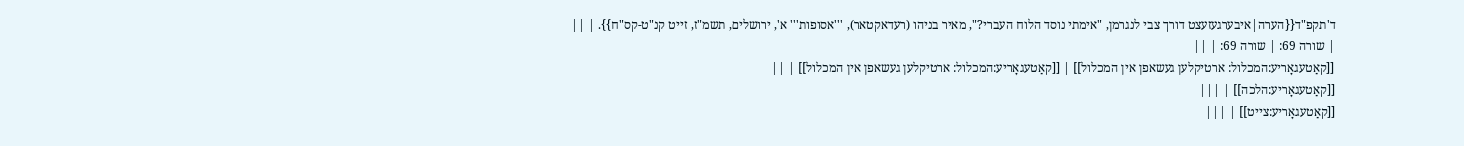ד'תקפ"ד{{הערה|איבערגעזעצט דורך צבי לנגרמן, "אימתי נוסד הלוח העברי?", מאיר בניהו (רעדאקטאר), '''אסופות''' א', ירושלים, תשמ"ז, זייט קנ"ט-קס"ח}}. | ||
| שורה 69: | שורה 69: | ||
[[קאַטעגאָריע:המכלול: ארטיקלען געשאפן אין המכלול]] | [[קאַטעגאָריע:המכלול: ארטיקלען געשאפן אין המכלול]] | ||
[[קאַטעגאָריע:הלכה]] | |||
[[קאַטעגאָריע:צייט]] | |||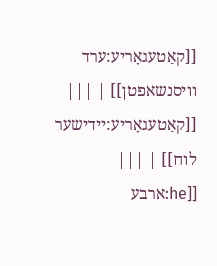[[קאַטעגאָריע:ערד וויסנשאפטן]] | |||
[[קאַטעגאָריע:יידישער לוח]] | |||
[[he:ארבע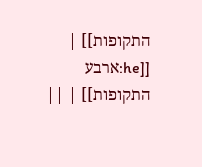התקופות]] | [[he:ארבע התקופות]] | ||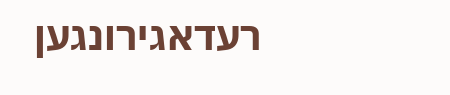רעדאגירונגען